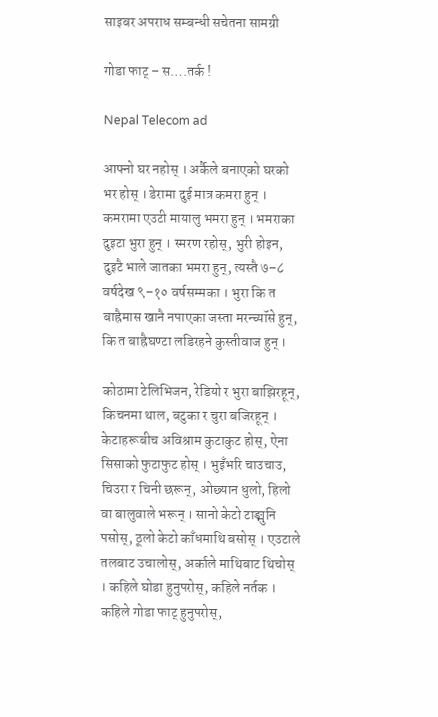साइबर अपराध सम्बन्धी सचेतना सामग्री

गोडा फाट् – स….तर्क !

Nepal Telecom ad

आफ्नो घर नहोस् । अर्कैले बनाएको घरको भर होस् । डेरामा दुई मात्र कमरा हुन् । कमरामा एउटी मायालु भमरा हुन् । भमराका दुइटा भुरा हुन् । स्मरण रहोस्, भुरी होइन, दुइटै भाले जातका भमरा हुन्, त्यस्तै ७–८ वर्षदेख ९–१० वर्षसम्मका । भुरा कि त बाह्रैमास खानै नपाएका जस्ता मरन्च्यॉसे हुन्, कि त बाह्रैघण्टा लडिरहने कुस्तीवाज हुन् ।

कोठामा टेलिभिजन, रेडियो र भुरा बाझिरहून्, किचनमा थाल, बटुका र चुरा बजिरहून् । केटाहरूबीच अविश्राम कुटाकुट होस्, ऐना सिसाको फुटाफुट होस् । भुइँभरि चाउचाउ, चिउरा र चिनी छरून्, ओछ्यान धुलो, हिलो वा बालुवाले भरून् । सानो केटो टाङ्मुनि पसोस्, ठूलो केटो काँधमाथि बसोस् । एउटाले तलबाट उचालोस्, अर्काले माथिबाट थिचोस् । कहिले घोडा हुनुपरोस्, कहिले नर्तक । कहिले गोडा फाट् हुनुपरोस्,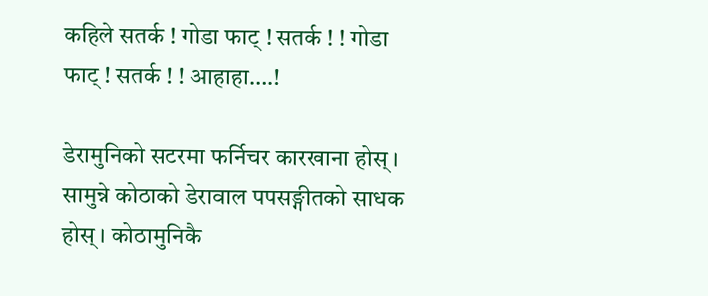कहिले सतर्क ! गोडा फाट् ! सतर्क ! ! गोडा फाट् ! सतर्क ! ! आहाहा….!

डेरामुनिको सटरमा फर्निचर कारखाना होस् । सामुन्ने कोठाको डेरावाल पपसङ्गीतको साधक होस् । कोठामुनिकै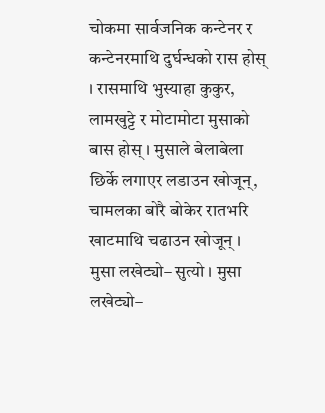चोकमा सार्वजनिक कन्टेनर र कन्टेनरमाथि दुर्घन्धको रास होस् । रासमाथि भुस्याहा कुकुर, लामखुट्टे र मोटामोटा मुसाको बास होस् । मुसाले बेलाबेला छिर्के लगाएर लडाउन खोजून्, चामलका बोरै बोकेर रातभरि खाटमाथि चढाउन खोजून् । मुसा लखेट्यो– सुत्यो । मुसा लखेट्यो–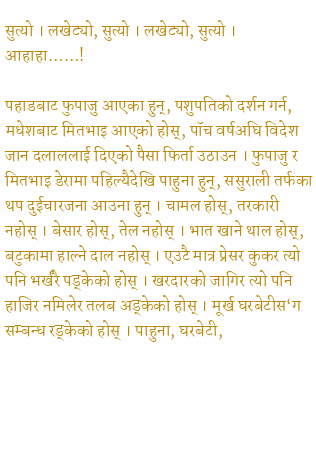सुत्यो । लखेट्यो, सुत्यो । लखेट्यो, सुत्यो । आहाहा……!

पहाडबाट फुपाजु आएका हुन्, पशुपतिको दर्शन गर्न, मधेशबाट मितभाइ आएको होस्, पॉच वर्षअघि विदेश जान दलाललाई दिएको पैसा फिर्ता उठाउन । फुपाजु र मितभाइ डेरामा पहिल्यैदेखि पाहुना हुन्, ससुराली तर्फका थप दुईचारजना आउना हुन् । चामल होस्, तरकारी नहोस् । बेसार होस्, तेल नहोस् । भात खाने थाल होस्, बटुकामा हाल्ने दाल नहोस् । एउटै मात्र प्रेसर कुकर त्यो पनि भर्खरै पड्केको होस् । खरदारको जागिर त्यो पनि हाजिर नमिलेर तलब अड्केको होस् । मूर्ख घरबेटीस‘ग सम्बन्ध रड्केको होस् । पाहुना, घरबेटी,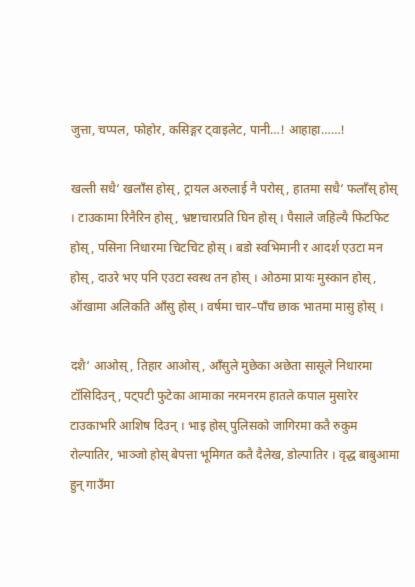जुत्ता, चप्पल, फोहोर, कसिङ्गर ट्वाइलेट, पानी…! आहाहा……!

खल्ती सधै‘ खलाँस होस्, ट्रायल अरुलाई नै परोस्, हातमा सधै‘ फलाँस् होस् । टाउकामा रिनैरिन होस्, भ्रष्टाचारप्रति घिन होस् । पैसाले जहिल्यै फिटफिट होस्, पसिना निधारमा चिटचिट होस् । बडो स्वभिमानी र आदर्श एउटा मन होस्, दाउरे भए पनि एउटा स्वस्थ तन होस् । ओठमा प्रायः मुस्कान होस्, ऑखामा अलिकति आँसु होस् । वर्षमा चार–पाँच छाक भातमा मासु होस् ।

दशै‘ आओस्, तिहार आओस्, आँसुले मुछेका अछेता सासूले निधारमा टॉसिदिउन्, पट्पटी फुटेका आमाका नरमनरम हातले कपाल मुसारेर टाउकाभरि आशिष दिउन् । भाइ होस् पुलिसको जागिरमा कतै रुकुम रोल्पातिर, भाञ्जो होस् बेपत्ता भूमिगत कतै दैलेख, डोल्पातिर । वृद्ध बाबुआमा हुन् गाउँमा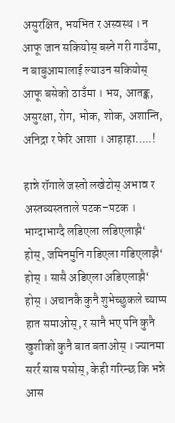असुरक्षित, भयभित र अस्वस्थ । न आफू जान सकियोस् बस्ने गरी गाउँमा, न बाबुआमालाई ल्याउन सकियोस् आफू बसेको ठाउँमा । भय, आतङ्क, असुरक्षा, रोग, भोक, शोक, अशान्ति, अनिद्रा र फेरि आशा । आहाहा…..!

हान्ने रॉगाले जस्तो लखेटोस् अभाव र अस्तव्यस्तताले पटक–पटक । भाग्दाभाग्दै लडिएला लडिएलाझै‘ होस्, जमिनमुनि गडिएला गडिएलाझै‘ होस् । सासै अडिएला अडिएलाझै‘ होस् । अचानकै कुनै शुभेच्छुकले च्याप्प हात समाओस्, र सानै भए पनि कुनै खुशीको कुनै बात बताओस् । ज्यानमा सरर्र सास पसोस्, केही गरिन्छ कि भन्ने आस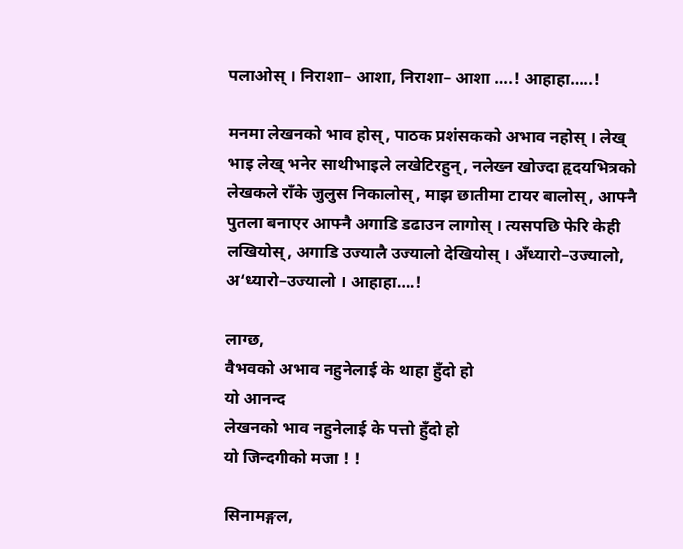पलाओस् । निराशा– आशा, निराशा– आशा ….! आहाहा…..!

मनमा लेखनको भाव होस्, पाठक प्रशंसकको अभाव नहोस् । लेख् भाइ लेख् भनेर साथीभाइले लखेटिरहुन्, नलेख्न खोज्दा हृदयभित्रको लेखकले राँके जुलुस निकालोस्, माझ छातीमा टायर बालोस्, आफ्नै पुतला बनाएर आफ्नै अगाडि डढाउन लागोस् । त्यसपछि फेरि केही लखियोस्, अगाडि उज्यालै उज्यालो देखियोस् । अँध्यारो–उज्यालो, अ‘ध्यारो–उज्यालो । आहाहा….!

लाग्छ,
वैभवको अभाव नहुनेलाई के थाहा हुँदो हो
यो आनन्द
लेखनको भाव नहुनेलाई के पत्तो हुँदो हो
यो जिन्दगीको मजा ! !

सिनामङ्गल,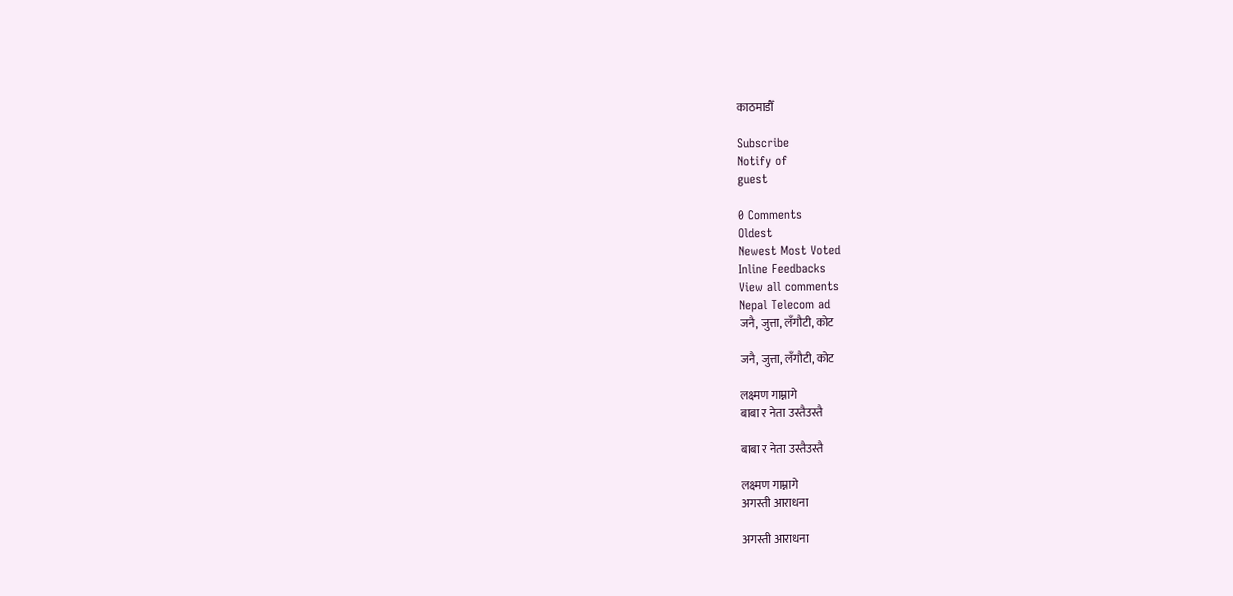काठमाडौँ

Subscribe
Notify of
guest

0 Comments
Oldest
Newest Most Voted
Inline Feedbacks
View all comments
Nepal Telecom ad
जनै, जुत्ता, लँगौटी, कोट

जनै, जुत्ता, लँगौटी, कोट

लक्ष्मण गाम्नागे
बाबा र नेता उस्तैउस्तै

बाबा र नेता उस्तैउस्तै

लक्ष्मण गाम्नागे
अगस्ती आराधना

अगस्ती आराधना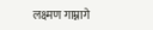लक्ष्मण गाम्नागे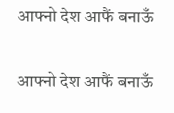आफ्नो देश आफैं बनाऊँ

आफ्नो देश आफैं बनाऊँ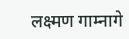लक्ष्मण गाम्नागे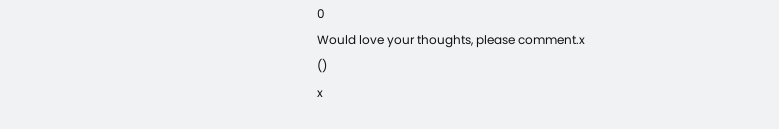0
Would love your thoughts, please comment.x
()
x